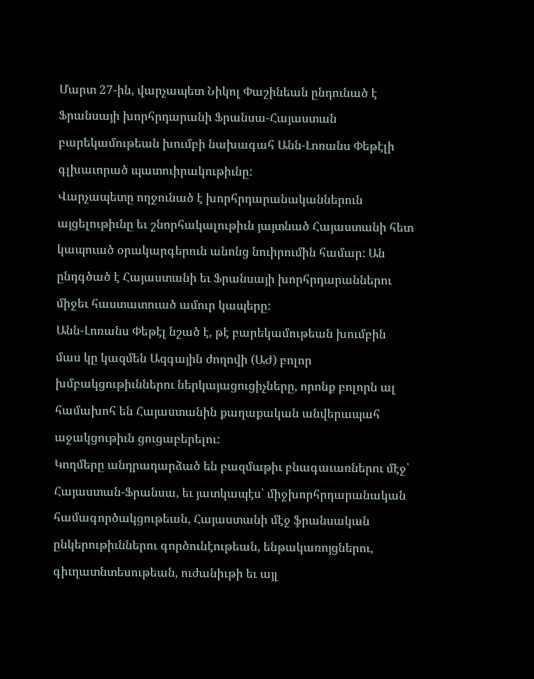Մարտ 27-ին, վարչապետ Նիկոլ Փաշինեան ընդունած է Ֆրանսայի խորհրդարանի Ֆրանսա-Հայաստան բարեկամութեան խումբի նախագահ Անն-Լոռանս Փեթէլի գլխաւորած պատուիրակութիւնը:
Վարչապետը ողջունած է խորհրդարանականներուն այցելութիւնը եւ շնորհակալութիւն յայտնած Հայաստանի հետ կապուած օրակարգերուն անոնց նուիրումին համար: Ան ընդգծած է Հայաստանի եւ Ֆրանսայի խորհրդարաններու միջեւ հաստատուած ամուր կապերը:
Անն-Լոռանս Փեթէլ նշած է, թէ բարեկամութեան խումբին մաս կը կազմեն Ազգային ժողովի (ԱԺ) բոլոր խմբակցութիւններու ներկայացուցիչները, որոնք բոլորն ալ համախոհ են Հայաստանին քաղաքական անվերապահ աջակցութիւն ցուցաբերելու:
Կողմերը անդրադարձած են բազմաթիւ բնագաւառներու մէջ՝ Հայաստան-Ֆրանսա, եւ յատկապէս՝ միջխորհրդարանական համագործակցութեան, Հայաստանի մէջ ֆրանսական ընկերութիւններու գործունէութեան, ենթակառոյցներու, գիւղատնտեսութեան, ուժանիւթի եւ այլ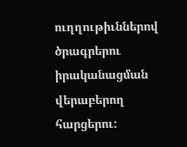ուղղութիւններով ծրագրերու իրականացման վերաբերող հարցերու: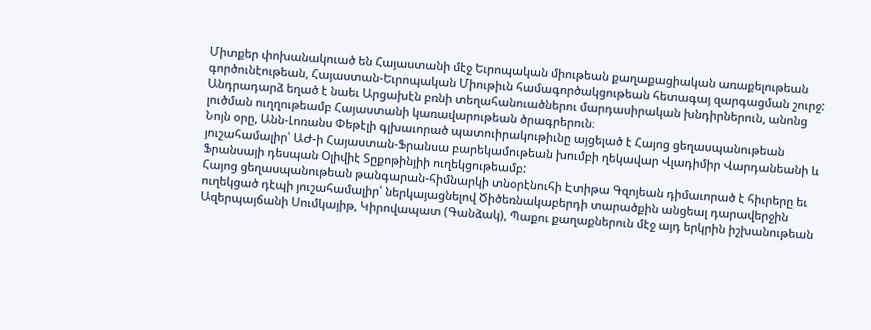Միտքեր փոխանակուած են Հայաստանի մէջ Եւրոպական միութեան քաղաքացիական առաքելութեան գործունէութեան, Հայաստան-Եւրոպական Միութիւն համագործակցութեան հետագայ զարգացման շուրջ:
Անդրադարձ եղած է նաեւ Արցախէն բռնի տեղահանուածներու մարդասիրական խնդիրներուն, անոնց լուծման ուղղութեամբ Հայաստանի կառավարութեան ծրագրերուն։
Նոյն օրը, Անն-Լոռանս Փեթէլի գլխաւորած պատուիրակութիւնը այցելած է Հայոց ցեղասպանութեան յուշահամալիր՝ ԱԺ-ի Հայաստան-Ֆրանսա բարեկամութեան խումբի ղեկավար Վլադիմիր Վարդանեանի և Ֆրանսայի դեսպան Օլիվիէ Տըքոթինյիի ուղեկցութեամբ:
Հայոց ցեղասպանութեան թանգարան-հիմնարկի տնօրէնուհի Էտիթա Գզոյեան դիմաւորած է հիւրերը եւ ուղեկցած դէպի յուշահամալիր՝ ներկայացնելով Ծիծեռնակաբերդի տարածքին անցեալ դարավերջին Ազերպայճանի Սումկայիթ, Կիրովապատ (Գանձակ), Պաքու քաղաքներուն մէջ այդ երկրին իշխանութեան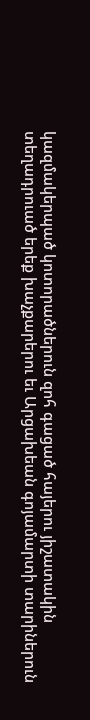կազմակերպած կոտորածներուն զոհ գացած հայերու յիշատակին տեղադրուած երեք խաչքարերու եւ Արցախեան գոյամարտի տարիներուն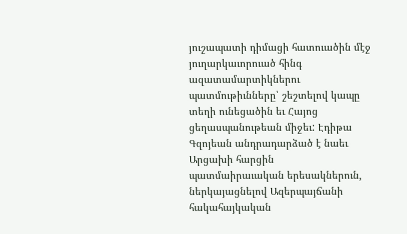յուշապատի դիմացի հատուածին մէջ յուղարկաւորուած հինգ ազատամարտիկներու պատմութիւնները՝ շեշտելով կապը տեղի ունեցածին եւ Հայոց ցեղասպանութեան միջեւ: Էդիթա Գզոյեան անդրադարձած է նաեւ Արցախի հարցին պատմաիրաւական երեսակներուն, ներկայացնելով Ազերպայճանի հակահայկական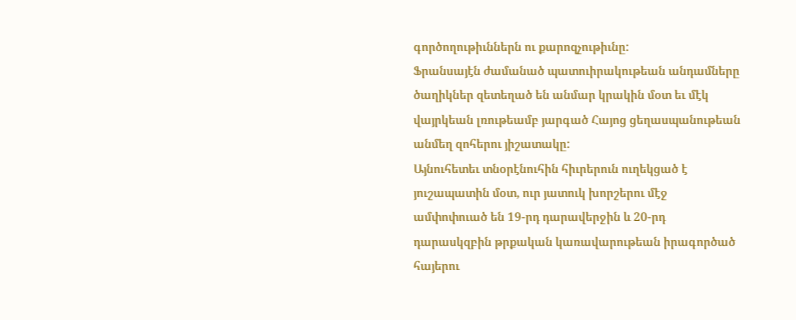գործողութիւններն ու քարոզչութիւնը:
Ֆրանսայէն ժամանած պատուիրակութեան անդամները ծաղիկներ զետեղած են անմար կրակին մօտ եւ մէկ վայրկեան լռութեամբ յարգած Հայոց ցեղասպանութեան անմեղ զոհերու յիշատակը:
Այնուհետեւ տնօրէնուհին հիւրերուն ուղեկցած է յուշապատին մօտ, ուր յատուկ խորշերու մէջ ամփոփուած են 19-րդ դարավերջին և 20-րդ դարասկզբին թրքական կառավարութեան իրագործած հայերու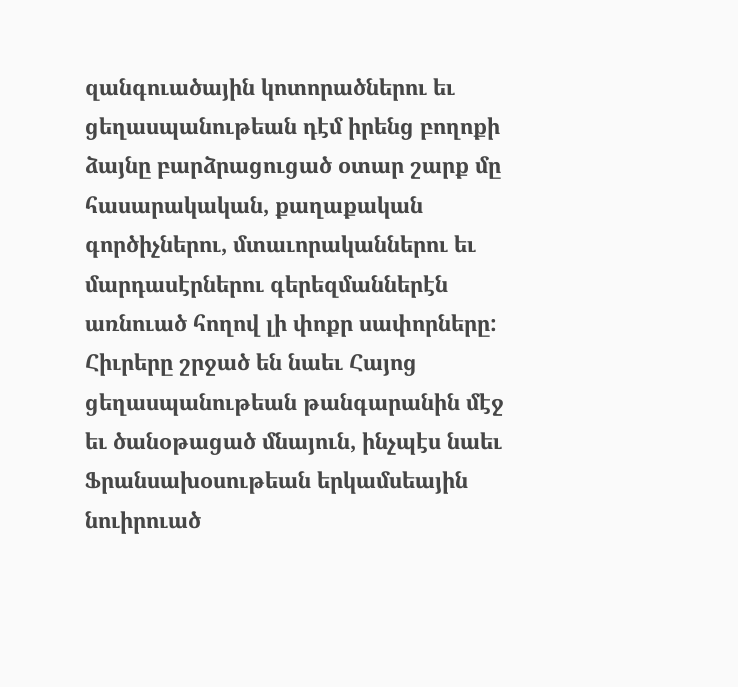զանգուածային կոտորածներու եւ ցեղասպանութեան դէմ իրենց բողոքի ձայնը բարձրացուցած օտար շարք մը հասարակական, քաղաքական գործիչներու, մտաւորականներու եւ մարդասէրներու գերեզմաններէն առնուած հողով լի փոքր սափորները:
Հիւրերը շրջած են նաեւ Հայոց ցեղասպանութեան թանգարանին մէջ եւ ծանօթացած մնայուն, ինչպէս նաեւ Ֆրանսախօսութեան երկամսեային նուիրուած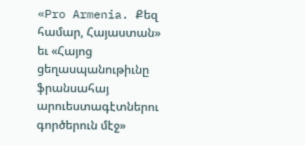«Pro Armenia. Քեզ համար, Հայաստան» եւ «Հայոց ցեղասպանութիւնը ֆրանսահայ արուեստագէտներու գործերուն մէջ»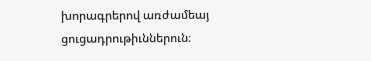խորագրերով առժամեայ ցուցադրութիւններուն։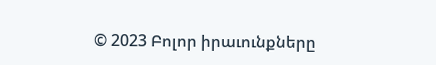© 2023 Բոլոր իրաւունքները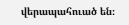վերապահուած են։